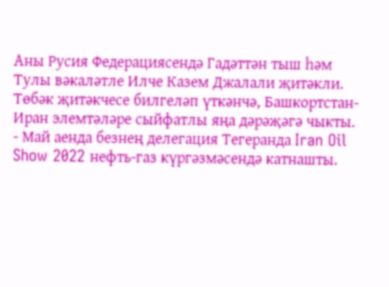Аны Русия Федерациясендә Гадәттән тыш һәм Тулы вәкаләтле Илче Казем Джалали җитәкли.
Төбәк җитәкчесе билгеләп үткәнчә, Башкортстан-Иран элемтәләре сыйфатлы яңа дәрәҗәгә чыкты.
- Май аенда безнең делегация Тегеранда Iran Oil Show 2022 нефть-газ күргәзмәсендә катнашты.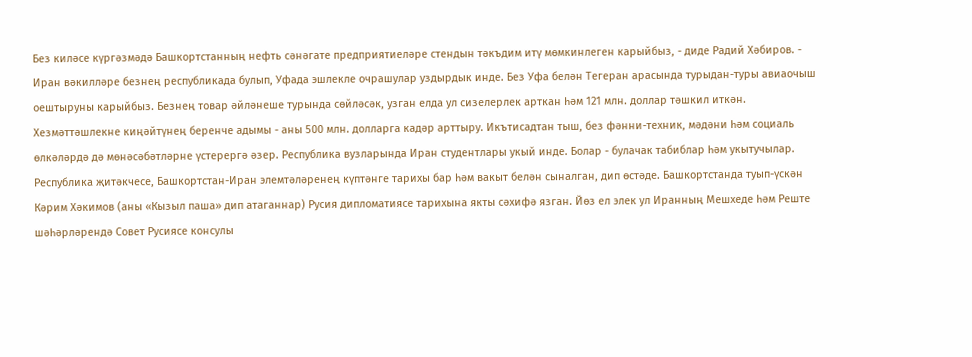Без киләсе күргәзмәдә Башкортстанның нефть сәнәгате предприятиеләре стендын тәкъдим итү мөмкинлеген карыйбыз, - диде Радий Хәбиров. - Иран вәкилләре безнең республикада булып, Уфада эшлекле очрашулар уздырдык инде. Без Уфа белән Тегеран арасында турыдан-туры авиаочыш оештыруны карыйбыз. Безнең товар әйләнеше турында сөйләсәк, узган елда ул сизелерлек арткан һәм 121 млн. доллар тәшкил иткән. Хезмәттәшлекне киңәйтүнең беренче адымы - аны 500 млн. долларга кадәр арттыру. Икътисадтан тыш, без фәнни-техник, мәдәни һәм социаль өлкәләрдә дә мөнәсәбәтләрне үстерергә әзер. Республика вузларында Иран студентлары укый инде. Болар - булачак табиблар һәм укытучылар.
Республика җитәкчесе, Башкортстан-Иран элемтәләренең күптәнге тарихы бар һәм вакыт белән сыналган, дип өстәде. Башкортстанда туып-үскән Кәрим Хәкимов (аны «Кызыл паша» дип атаганнар) Русия дипломатиясе тарихына якты сәхифә язган. Йөз ел элек ул Иранның Мешхеде һәм Реште шәһәрләрендә Совет Русиясе консулы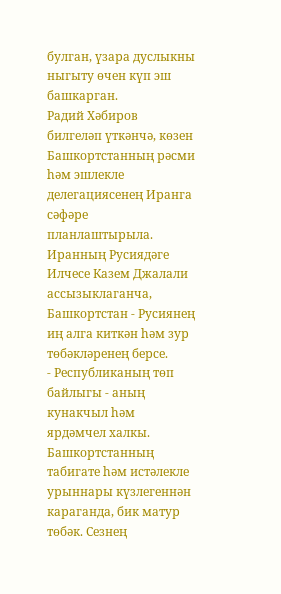булган, үзара дуслыкны ныгыту өчен күп эш башкарган.
Радий Хәбиров билгеләп үткәнчә, көзен Башкортстанның рәсми һәм эшлекле делегациясенең Иранга сәфәре планлаштырыла.
Иранның Русиядәге Илчесе Казем Джалали ассызыклаганча, Башкортстан - Русиянең иң алга киткән һәм зур төбәкләренең берсе.
- Республиканың төп байлыгы - аның кунакчыл һәм ярдәмчел халкы. Башкортстанның табигате һәм истәлекле урыннары күзлегеннән караганда, бик матур төбәк. Сезнең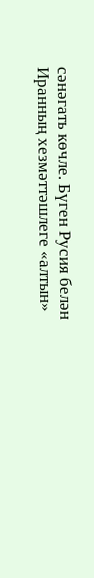сәнәгать көчле. Бүген Русия белән Иранның хезмәттәшлеге «алтын»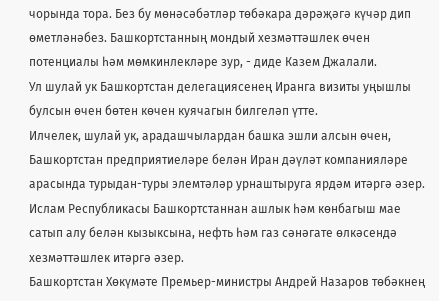чорында тора. Без бу мөнәсәбәтләр төбәкара дәрәҗәгә күчәр дип өметләнәбез. Башкортстанның мондый хезмәттәшлек өчен потенциалы һәм мөмкинлекләре зур, - диде Казем Джалали.
Ул шулай ук Башкортстан делегациясенең Иранга визиты уңышлы булсын өчен бөтен көчен куячагын билгеләп үтте.
Илчелек, шулай ук, арадашчылардан башка эшли алсын өчен, Башкортстан предприятиеләре белән Иран дәүләт компанияләре арасында турыдан-туры элемтәләр урнаштыруга ярдәм итәргә әзер. Ислам Республикасы Башкортстаннан ашлык һәм көнбагыш мае сатып алу белән кызыксына, нефть һәм газ сәнәгате өлкәсендә хезмәттәшлек итәргә әзер.
Башкортстан Хөкүмәте Премьер-министры Андрей Назаров төбәкнең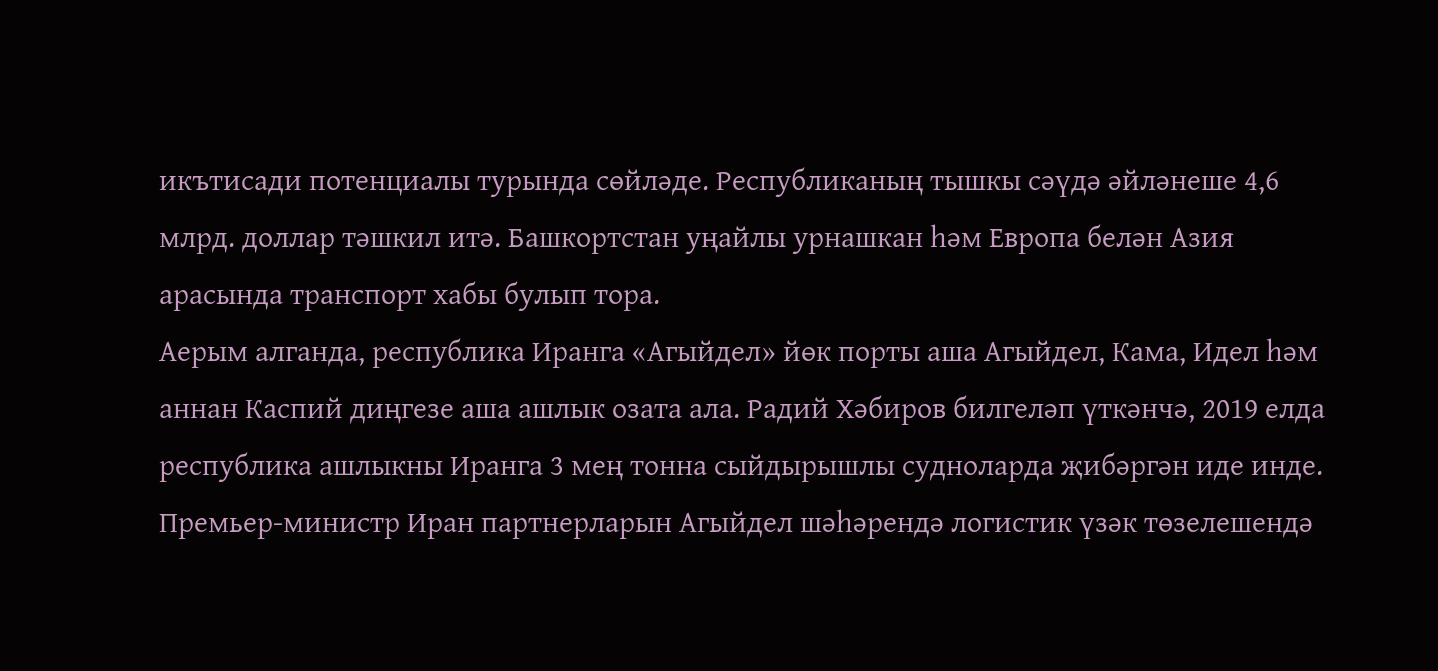икътисади потенциалы турында сөйләде. Республиканың тышкы сәүдә әйләнеше 4,6 млрд. доллар тәшкил итә. Башкортстан уңайлы урнашкан һәм Европа белән Азия арасында транспорт хабы булып тора.
Аерым алганда, республика Иранга «Агыйдел» йөк порты аша Агыйдел, Кама, Идел һәм аннан Каспий диңгезе аша ашлык озата ала. Радий Хәбиров билгеләп үткәнчә, 2019 елда республика ашлыкны Иранга 3 мең тонна сыйдырышлы судноларда җибәргән иде инде.
Премьер-министр Иран партнерларын Агыйдел шәһәрендә логистик үзәк төзелешендә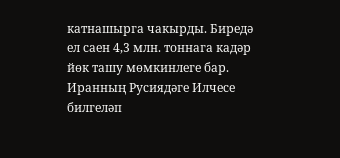катнашырга чакырды. Биредә ел саен 4,3 млн. тоннага кадәр йөк ташу мөмкинлеге бар. Иранның Русиядәге Илчесе билгеләп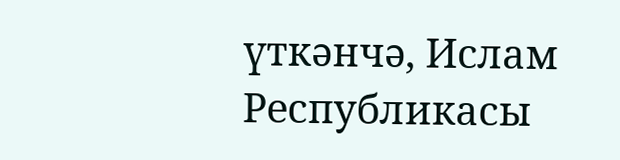үткәнчә, Ислам Республикасы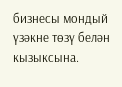бизнесы мондый үзәкне төзү белән кызыксына.